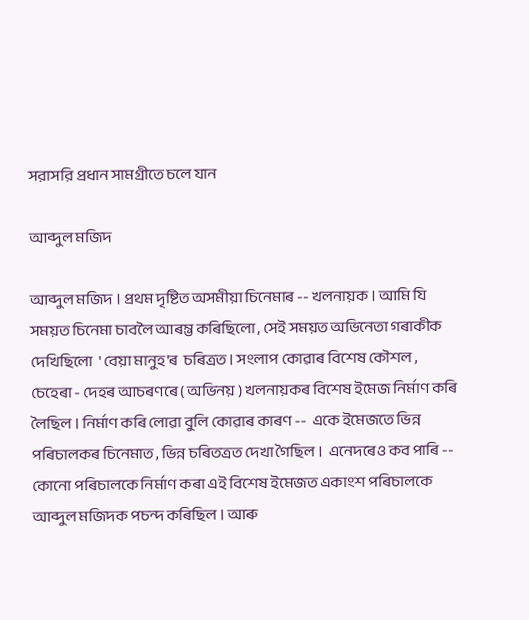সরাসরি প্রধান সামগ্রীতে চলে যান

আব্দুল মজিদ

আব্দুল মজিদ । প্ৰথম দৃষ্টিত অসমীয়া চিনেমাৰ -- খলনায়ক । আমি যি সময়ত চিনেমা চাবলৈ আৰম্ভ কৰিছিলো , সেই সময়ত অভিনেতা গৰাকীক দেখিছিলো  ' বেয়া মানুহ'ৰ  চৰিত্ৰত । সংলাপ কোৱাৰ বিশেষ কৌশল , চেহেৰা - দেহৰ আচৰণৰে ( অভিনয় ) খলনায়কৰ বিশেষ ইমেজ নিৰ্মাণ কৰি লৈছিল । নিৰ্মাণ কৰি লোৱা বুলি কোৱাৰ কাৰণ --  একে ইমেজতে ভিন্ন পৰিচালকৰ চিনেমাত , ভিন্ন চৰিতত্ৰত দেখা গৈছিল ।  এনেদৰেও কব পাৰি -- কোনো পৰিচালকে নিৰ্মাণ কৰা এই বিশেষ ইমেজত একাংশ পৰিচালকে আব্দুল মজিদক পচন্দ কৰিছিল । আৰু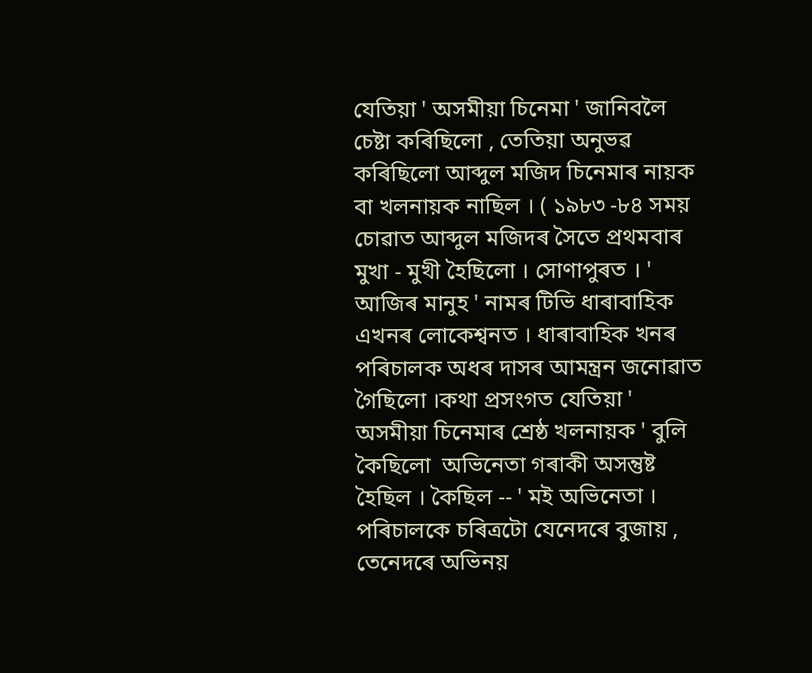যেতিয়া ' অসমীয়া চিনেমা ' জানিবলৈ চেষ্টা কৰিছিলো , তেতিয়া অনুভৱ কৰিছিলো আব্দুল মজিদ চিনেমাৰ নায়ক বা খলনায়ক নাছিল । ( ১৯৮৩ -৮৪ সময় চোৱাত আব্দুল মজিদৰ সৈতে প্ৰথমবাৰ মুখা - মুখী হৈছিলো । সোণাপুৰত । ' আজিৰ মানুহ ' নামৰ টিভি ধাৰাবাহিক এখনৰ লোকেশ্বনত । ধাৰাবাহিক খনৰ পৰিচালক অধৰ দাসৰ আমন্ত্ৰন জনোৱাত গৈছিলো ।কথা প্ৰসংগত যেতিয়া ' অসমীয়া চিনেমাৰ শ্ৰেষ্ঠ খলনায়ক ' বুলি কৈছিলো  অভিনেতা গৰাকী অসন্তুষ্ট হৈছিল । কৈছিল -- ' মই অভিনেতা । পৰিচালকে চৰিত্ৰটো যেনেদৰে বুজায় , তেনেদৰে অভিনয়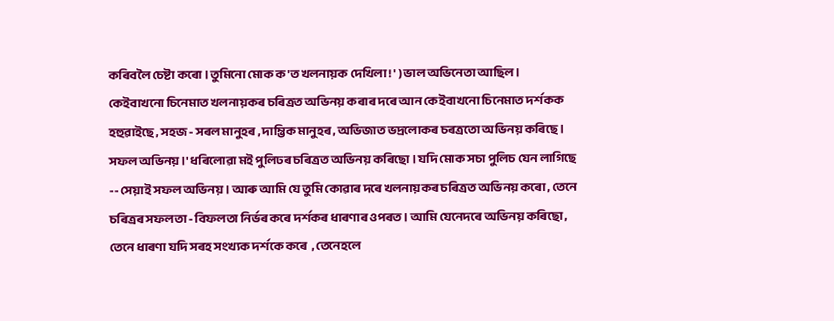কৰিবলৈ চেষ্টা কৰো । তুমিনো মোক ক'ত খলনায়ক দেখিলা ! ' ) ভাল অভিনেতা আছিল । কেইবাখনো চিনেমাত খলনায়কৰ চৰিত্ৰত অভিনয় কৰাৰ দৰে আন কেইবাখনো চিনেমাত দৰ্শকক হহুৱাইছে , সহজ - সৰল মানুহৰ , দাম্ভিক মানুহৰ , অভিজাত ভদ্ৰলোকৰ চৰত্ৰতো অভিনয় কৰিছে । সফল অভিনয় ।' ধৰিলোৱা মই পুলিঢৰ চৰিত্ৰত অভিনয় কৰিছো । যদি মোক সচা পুলিচ যেন লাগিছে -- সেয়াই সফল অভিনয় । আৰু আমি যে তুমি কোৱাৰ দৰে খলনায়কৰ চৰিত্ৰত অভিনয় কৰো , তেনে চৰিত্ৰৰ সফলতা - বিফলতা নিৰ্ভৰ কৰে দৰ্শকৰ ধাৰণাৰ ওপৰত । আমি যেনেদৰে অভিনয় কৰিছো , তেনে ধাৰণা যদি সৰহ সংখ্যক দৰ্শকে কৰে  , তেনেহলে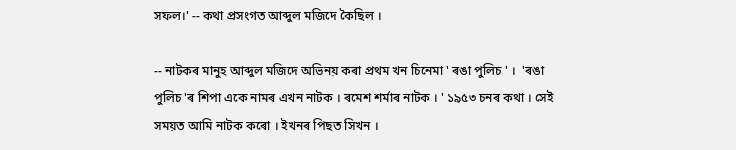সফল।' -- কথা প্ৰসংগত আব্দুল মজিদে কৈছিল ।

-- নাটকৰ মানুহ আব্দুল মজিদে অভিনয় কৰা প্ৰথম খন চিনেমা ' ৰঙা পুলিচ ' ।  'ৰঙা পুলিচ 'ৰ শিপা একে নামৰ এখন নাটক । ৰমেশ শৰ্মাৰ নাটক । ' ১৯৫৩ চনৰ কথা । সেই সময়ত আমি নাটক কৰো । ইখনৰ পিছত সিখন ।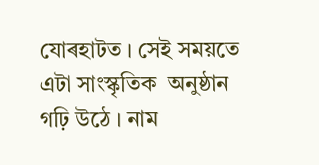যোৰহাটত । সেই সময়তে এটা সাংস্কৃতিক  অনুষ্ঠান গঢ়ি উঠে । নাম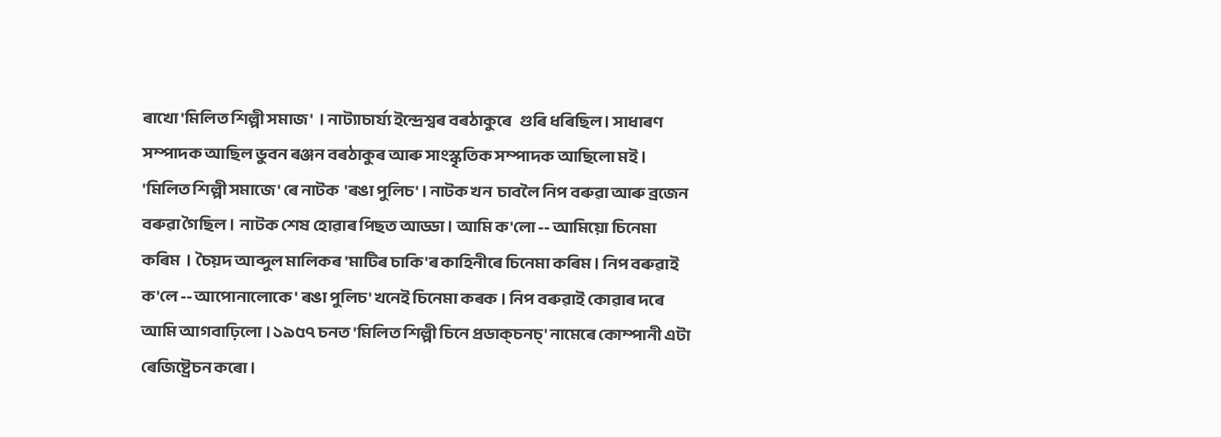ৰাখো 'মিলিত শিল্পী সমাজ'  । নাট্যাচাৰ্য্য ইন্দ্ৰেশ্বৰ বৰঠাকুৰে   গুৰি ধৰিছিল। সাধাৰণ সম্পাদক আছিল ভুবন ৰঞ্জন বৰঠাকুৰ আৰু সাংস্কৃতিক সম্পাদক আছিলো মই ।  'মিলিত শিল্পী সমাজে' ৰে নাটক  'ৰঙা পুলিচ' । নাটক খন  চাবলৈ নিপ বৰুৱা আৰু ব্ৰজেন বৰুৱা গৈছিল ।  নাটক শেষ হোৱাৰ পিছত আড্ডা । আমি ক'লো -- আমিয়ো চিনেমা কৰিম  ।  চৈয়দ আব্দুল মালিকৰ 'মাটিৰ চাকি'ৰ কাহিনীৰে চিনেমা কৰিম । নিপ বৰুৱাই ক'লে -- আপোনালোকে ' ৰঙা পুলিচ' খনেই চিনেমা কৰক । নিপ বৰুৱাই কোৱাৰ দৰে আমি আগবাঢ়িলো । ১৯৫৭ চনত 'মিলিত শিল্পী চিনে প্ৰডাক্‌চনচ্‌' নামেৰে কোম্পানী এটা ৰেজিষ্ট্ৰেচন কৰো ।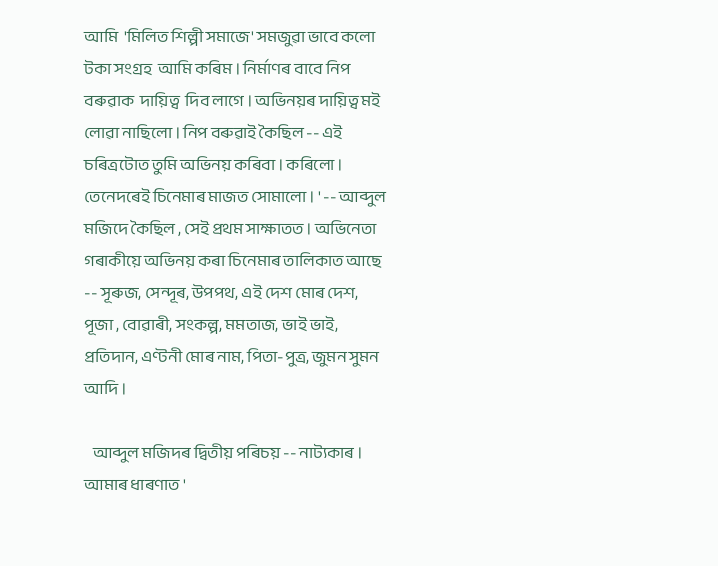আমি  'মিলিত শিল্পী সমাজে' সমজুৱা ভাবে কলো  টকা সংগ্ৰহ  আমি কৰিম । নিৰ্মাণৰ বাবে নিপ বৰুৱাক  দায়িত্ব  দিব লাগে । অভিনয়ৰ দায়িত্ব মই লোৱা নাছিলো । নিপ বৰুৱাই কৈছিল -- এই চৰিত্ৰটোত তুমি অভিনয় কৰিবা । কৰিলো । তেনেদৰেই চিনেমাৰ মাজত সোমালো । ' -- আব্দুল মজিদে কৈছিল , সেই প্ৰথম সাক্ষাতত । অভিনেতা গৰাকীয়ে অভিনয় কৰা চিনেমাৰ তালিকাত আছে -- সূৰুজ, সেন্দূৰ, উপপথ, এই দেশ মোৰ দেশ, পূজা , বোৱাৰী, সংকল্প, মমতাজ, ভাই ভাই, প্ৰতিদান, এণ্টনী মোৰ নাম, পিতা-পুত্ৰ, জুমন সুমন আদি ।

   আব্দুল মজিদৰ দ্বিতীয় পৰিচয় -- নাট্যকাৰ । আমাৰ ধাৰণাত '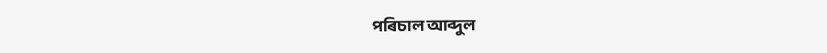পৰিচাল আব্দুল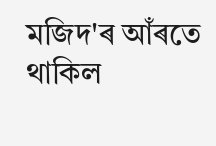মজিদ'ৰ আঁৰতে থাকিল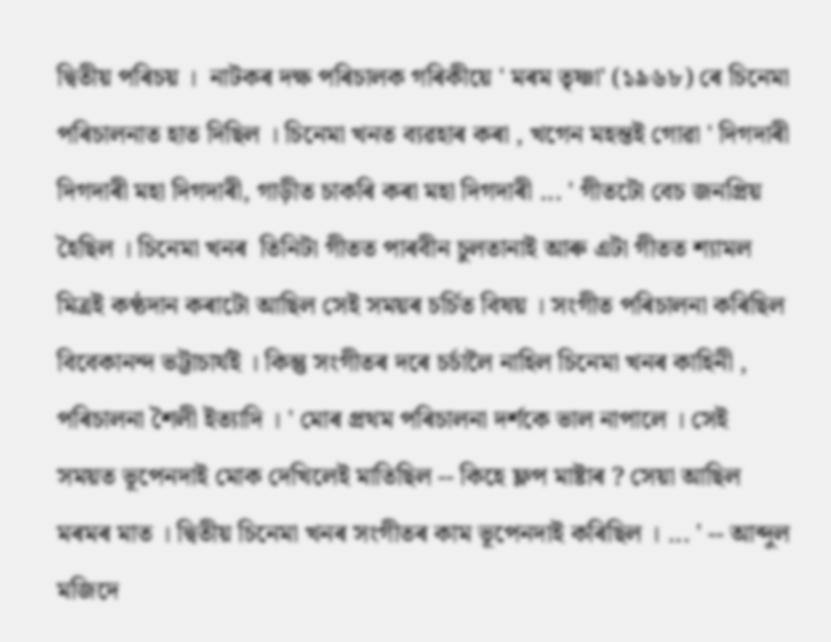দ্বিতীয় পৰিচয় ।  নাটকৰ দক্ষ পৰিচালক গৰিকীয়ে ' মৰম তৃষ্ণা' (১৯৬৮) ৰে চিনেমা পৰিচালনাত হাত দিছিল । চিনেমা খনত ব্যৱহাৰ কৰা , খগেন মহন্তই গোৱা ' দিগদাৰী দিগদাৰী মহা দিগদাৰী, গাড়ীত চাকৰি কৰা মহা দিগদাৰী ... ' গীতটো বেচ জনপ্ৰিয় হৈছিল । চিনেমা খনৰ  তিনিটা গীতত পাৰবীন চুলতানাই আৰু এটা গীতত শ্যামল মিত্ৰই কণ্ঠদান কৰাটো আছিল সেই সময়ৰ চৰ্চিত বিষয় । সংগীত পৰিচালনা কৰিছিল
বিবেকানন্দ ভট্টাচাৰ্যই । কিন্তু সংগীতৰ দৰে চৰ্চালৈ নাহিল চিনেমা খনৰ কাহিনী , পৰিচালনা শৈলী ইত্যাদি । ' মোৰ প্ৰথম পৰিচালনা দৰ্শকে ভাল নাপালে । সেই সময়ত ভূপেনদাই মোক দেখিলেই মাতিছিল -- কিহে ফ্লপ মাষ্টাৰ ? সেয়া আছিল মৰমৰ মাত । দ্বিতীয় চিনেমা খনৰ সংগীতৰ কাম ভূপেনদাই কৰিছিল । ... ' -- আব্দুল মজিদে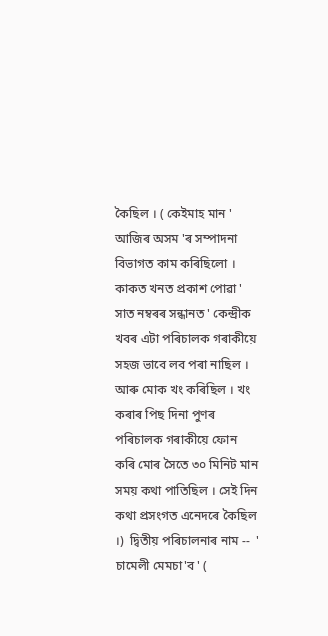কৈছিল । ( কেইমাহ মান ' আজিৰ অসম 'ৰ সম্পাদনা বিভাগত কাম কৰিছিলো । কাকত খনত প্ৰকাশ পোৱা ' সাত নম্বৰৰ সন্ধানত ' কেন্দ্ৰীক  খবৰ এটা পৰিচালক গৰাকীয়ে সহজ ভাবে লব পৰা নাছিল । আৰু মোক খং কৰিছিল । খং কৰাৰ পিছ দিনা পুণৰ পৰিচালক গৰাকীয়ে ফোন কৰি মোৰ সৈতে ৩০ মিনিট মান সময় কথা পাতিছিল । সেই দিন কথা প্ৰসংগত এনেদৰে কৈছিল ।)  দ্বিতীয় পৰিচালনাৰ নাম --  ' চামেলী মেমচা'ব ' (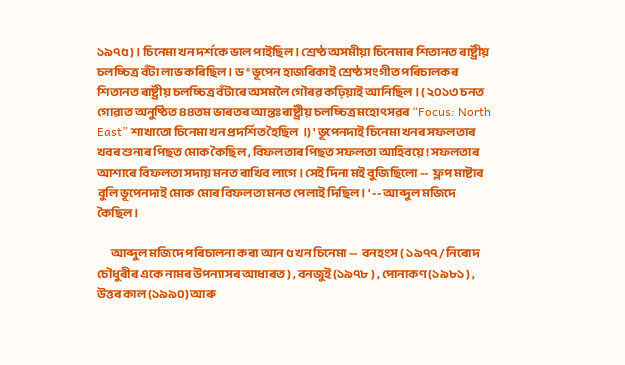১৯৭৫ ) । চিনেমা খন দৰ্শকে ভাল পাইছিল । শ্ৰেষ্ঠ অসমীয়া চিনেমাৰ শিতানত ৰাষ্ট্ৰীয় চলচ্চিত্ৰ বঁটা লাভ কৰিছিল । ড° ভূপেন হাজৰিকাই শ্ৰেষ্ঠ সংগীত পৰিচালকৰ শিতানত ৰাষ্ট্ৰীয় চলচ্চিত্ৰ বঁটাৰে অসমলৈ গৌৰৱ কঢ়িয়াই আনিছিল । ( ২০১৩ চনত গোৱাত অনুষ্ঠিত ৪৪তম ভাৰতৰ আন্তঃৰাষ্ট্ৰীয় চলচ্চিত্ৰ মহোৎসৱৰ “Focus: North East” শাখাতো চিনেমা খন প্ৰদৰ্শিত হৈছিল  ।) ' ভূপেনদাই চিনেমা খনৰ সফলতাৰ খবৰ শুনাৰ পিছত মোক কৈছিল , বিফলতাৰ পিছত সফলতা আহিবয়ে ! সফলতাৰ আশাৰে বিফলতা সদায় মনত ৰাখিব লাগে । সেই দিনা মই বুজিছিলো --  ফ্লপ মাষ্টাৰ বুলি ভূপেনদাই মোক মোৰ বিফলতা মনত পেলাই দিছিল। ' -- আব্দুল মজিদে কৈছিল।

       আব্দুল মজিদে পৰিচালনা কৰা আন ৫ খন চিনেমা --  বনহংস ( ১৯৭৭/ নিৰোদ চৌধুৰীৰ একে নামৰ উপন্যাসৰ আধাৰত ) , বনজুই (১৯৭৮ ) , পোনাকণ (১৯৮১ ) , উত্তৰ কাল (১৯৯০) আৰু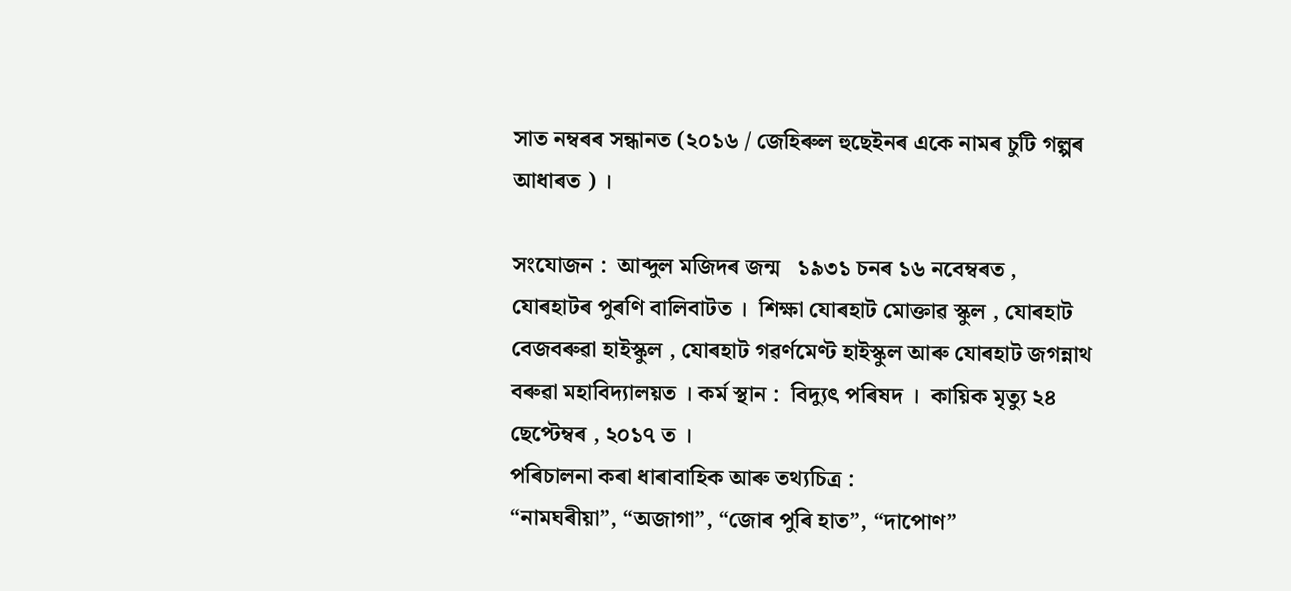সাত নম্বৰৰ সন্ধানত (২০১৬ / জেহিৰুল হুছেইনৰ একে নামৰ চুটি গল্পৰ আধাৰত ) ।

সংযোজন :  আব্দুল মজিদৰ জন্ম   ১৯৩১ চনৰ ১৬ নবেম্বৰত , যোৰহাটৰ পুৰণি বালিবাটত ।  শিক্ষা যোৰহাট মোক্তাৱ স্কুল , যোৰহাট বেজবৰুৱা হাইস্কুল , যোৰহাট গৱৰ্ণমেণ্ট হাইস্কুল আৰু যোৰহাট জগন্নাথ বৰুৱা মহাবিদ্যালয়ত । কৰ্ম স্থান :  বিদ্যুৎ পৰিষদ ।  কায়িক মৃত্যু ২৪ ছেপ্টেম্বৰ , ২০১৭ ত ।
পৰিচালনা কৰা ধাৰাবাহিক আৰু তথ্যচিত্ৰ :
“নামঘৰীয়া”, “অজাগা”, “জোৰ পুৰি হাত”, “দাপোণ”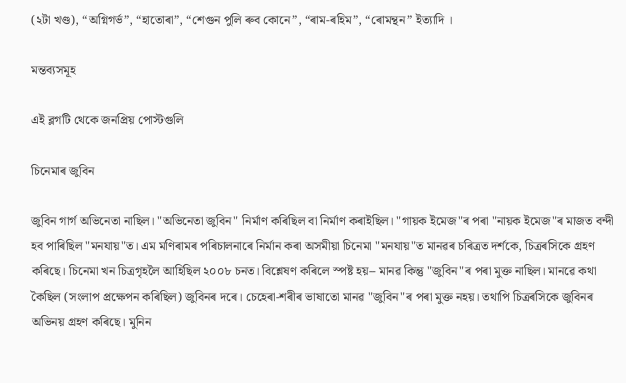(২টা খণ্ড), “অগ্নিগৰ্ভ”, “হাতোৰা”, “শেগুন পুলি ৰুব কোনে”, “ৰাম-ৰহিম”, “ৰোমন্থন” ইত্যাদি ।

মন্তব্যসমূহ

এই ব্লগটি থেকে জনপ্রিয় পোস্টগুলি

চিনেমাৰ জুবিন

জুবিন গাৰ্গ অভিনেতা নাছিল। "অভিনেতা জুবিন" নিৰ্মাণ কৰিছিল বা নিৰ্মাণ কৰাইছিল। "গায়ক ইমেজ"ৰ পৰা "নায়ক ইমেজ"ৰ মাজত বন্দী হব পাৰিছিল "মনযায়"ত। এম মণিৰামৰ পৰিচালনাৰে নিৰ্মান কৰা অসমীয়া চিনেমা "মনযায়"ত মানৱৰ চৰিত্ৰত দৰ্শকে, চিত্ৰৰসিকে গ্ৰহণ কৰিছে। চিনেমা খন চিত্ৰগৃহলৈ আহিছিল ২০০৮ চনত। বিশ্লেষণ কৰিলে স্পষ্ট হয়-- মানৱ কিন্তু "জুবিন"ৰ পৰা মুক্ত নাছিল। মানৱে কথা কৈছিল (সংলাপ প্ৰক্ষেপন কৰিছিল) জুবিনৰ দৰে। চেহেৰা-শৰীৰ ভাষাতো মানৱ "জুবিন"ৰ পৰা মুক্ত নহয়। তথাপি চিত্ৰৰসিকে জুবিনৰ অভিনয় গ্ৰহণ কৰিছে। মুনিন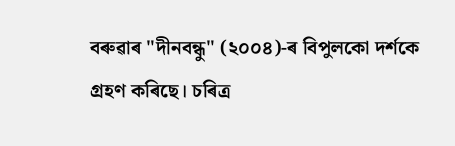বৰুৱাৰ "দীনবন্ধু" (২০০৪)-ৰ বিপুলকো দৰ্শকে গ্ৰহণ কৰিছে। চৰিত্ৰ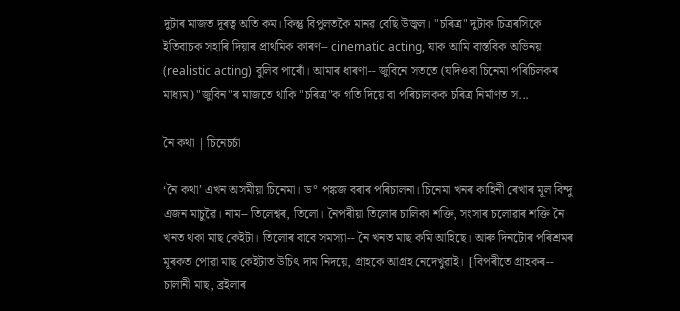দুটাৰ মাজত দূৰত্ব অতি কম। কিন্তু বিপুলতকৈ মানৱ বেছি উজ্বল। "চৰিত্ৰ" দুটাক চিত্ৰৰসিকে ইতিবাচক সহাৰি দিয়াৰ প্ৰাথমিক কাৰণ-- cinematic acting, যাক আমি বাস্তবিক অভিনয় (realistic acting) বুলিব পাৰোঁ। আমাৰ ধাৰণা-- জুবিনে সততে (যদিওবা চিনেমা পৰিচিলকৰ মাধ্যম) "জুবিন"ৰ মাজতে থাকি "চৰিত্ৰ"ক গতি দিয়ে বা পৰিচালকক চৰিত্ৰ নিৰ্মাণত স...

নৈ কথা | চিনেচৰ্চা

‘নৈ কথা’ এখন অসমীয়া চিনেমা। ড° পঙ্কজ বৰাৰ পৰিচালনা। চিনেমা খনৰ কাহিনী ৰেখাৰ মূল বিন্দু এজন মাচুৱৈ। নাম-- তিলেশ্বৰ, তিলো। নৈপৰীয়া তিলোৰ চালিকা শক্তি, সংসাৰ চলোৱাৰ শক্তি নৈ খনত থকা মাছ কেইটা। তিলোৰ বাবে সমস্যা-- নৈ খনত মাছ কমি আহিছে। আৰু দিনটোৰ পৰিশ্ৰমৰ মূৰকত পোৱা মাছ কেইটাত উচিৎ দাম নিদয়ে, গ্ৰাহকে আগ্ৰহ নেদেখুৱাই।  [বিপৰীতে গ্ৰাহকৰ-- চালানী মাছ, ব্ৰইলাৰ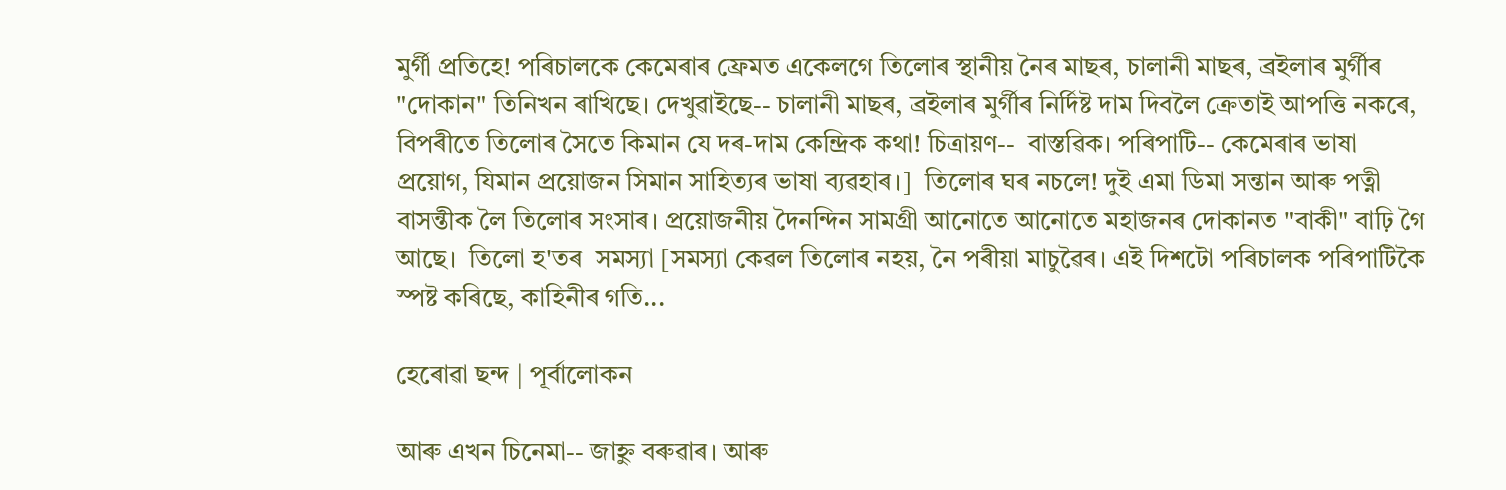মুৰ্গী প্ৰতিহে! পৰিচালকে কেমেৰাৰ ফ্ৰেমত একেলগে তিলোৰ স্থানীয় নৈৰ মাছৰ, চালানী মাছৰ, ব্ৰইলাৰ মুৰ্গীৰ "দোকান" তিনিখন ৰাখিছে। দেখুৱাইছে-- চালানী মাছৰ, ব্ৰইলাৰ মুৰ্গীৰ নিৰ্দিষ্ট দাম দিবলৈ ক্ৰেতাই আপত্তি নকৰে, বিপৰীতে তিলোৰ সৈতে কিমান যে দৰ-দাম কেন্দ্ৰিক কথা! চিত্ৰায়ণ--  বাস্তৱিক। পৰিপাটি-- কেমেৰাৰ ভাষা প্ৰয়োগ, যিমান প্ৰয়োজন সিমান সাহিত্যৰ ভাষা ব্যৱহাৰ।]  তিলোৰ ঘৰ নচলে! দুই এমা ডিমা সন্তান আৰু পত্নী বাসন্তীক লৈ তিলোৰ সংসাৰ। প্ৰয়োজনীয় দৈনন্দিন সামগ্ৰী আনোতে আনোতে মহাজনৰ দোকানত "বাকী" বাঢ়ি গৈ আছে।  তিলো হ'তৰ  সমস্যা [সমস্যা কেৱল তিলোৰ নহয়, নৈ পৰীয়া মাচুৱৈৰ। এই দিশটো পৰিচালক পৰিপাটিকৈ স্পষ্ট কৰিছে, কাহিনীৰ গতি...

হেৰোৱা ছন্দ | পূৰ্বালোকন

আৰু এখন চিনেমা-- জাহ্নু বৰুৱাৰ। আৰু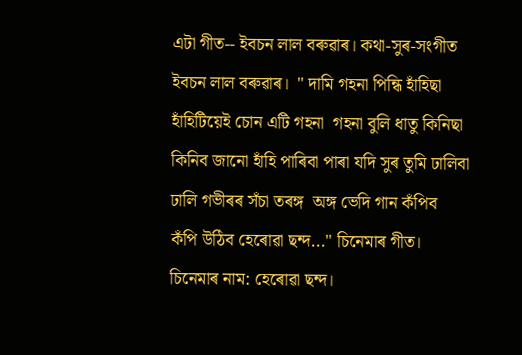এটা গীত-- ইবচন লাল বৰুৱাৰ। কথা-সুৰ-সংগীত ইবচন লাল বৰুৱাৰ।  " দামি গহনা পিন্ধি হাঁহিছা  হাঁহিটিয়েই চোন এটি গহনা  গহনা বুলি ধাতু কিনিছা  কিনিব জানো হাঁহি পাৰিবা পাৰা যদি সুৰ তুমি ঢালিবা  ঢালি গভীৰৰ সঁচা তৰঙ্গ  অঙ্গ ভেদি গান কঁপিব  কঁপি উঠিব হেৰোৱা ছন্দ..." চিনেমাৰ গীত।  চিনেমাৰ নাম: হেৰোৱা ছন্দ।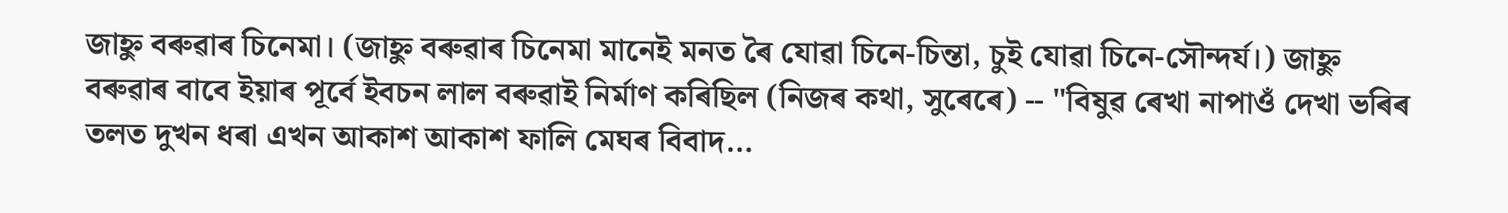জাহ্নু বৰুৱাৰ চিনেমা। (জাহ্নু বৰুৱাৰ চিনেমা মানেই মনত ৰৈ যোৱা চিনে-চিন্তা, চুই যোৱা চিনে-সৌন্দৰ্য।) জাহ্নু বৰুৱাৰ বাবে ইয়াৰ পূৰ্বে ইবচন লাল বৰুৱাই নিৰ্মাণ কৰিছিল (নিজৰ কথা, সুৰেৰে) -- "বিষুৱ ৰেখা নাপাওঁ দেখা ভৰিৰ তলত দুখন ধৰা এখন আকাশ আকাশ ফালি মেঘৰ বিবাদ…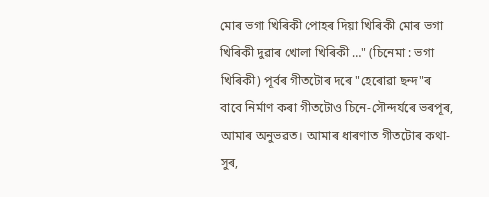মোৰ ভগা খিৰিকী পোহৰ দিয়া খিৰিকী মোৰ ভগা খিৰিকী দুৱাৰ খোলা খিৰিকী …" (চিনেমা : ভগা খিৰিকী) পূৰ্বৰ গীতটোৰ দৰে "হেৰোৱা ছন্দ"ৰ বাবে নিৰ্মাণ কৰা গীতটোও চিনে-সৌন্দৰ্যৰে ভৰপূৰ, আমাৰ অনুভৱত। আমাৰ ধাৰণাত গীতটোৰ কথা-সুৰ,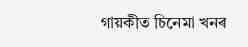গায়কীত চিনেমা খনৰ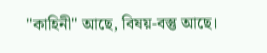"কাহিনী" আছে, বিষয়-বস্তু আছে।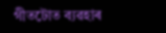গীতটোত ব্যৱহাৰ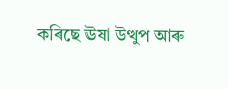কৰিছে ঊষা উত্থুপ আৰু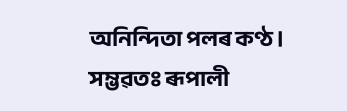অনিন্দিতা পলৰ কণ্ঠ। সম্ভৱতঃ ৰূপালী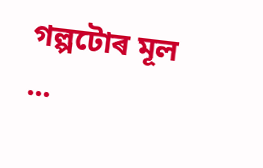গল্পটোৰ মূল ...